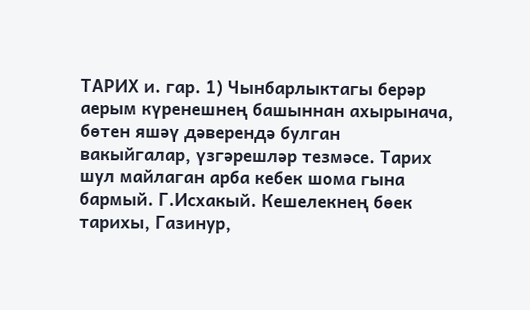ТАРИХ и. гар. 1) Чынбарлыктагы берәр аерым күренешнең башыннан ахырынача, бөтен яшәү дәверендә булган вакыйгалар, үзгәрешләр тезмәсе. Тарих шул майлаган арба кебек шома гына бармый. Г.Исхакый. Кешелекнең бөек тарихы, Газинур,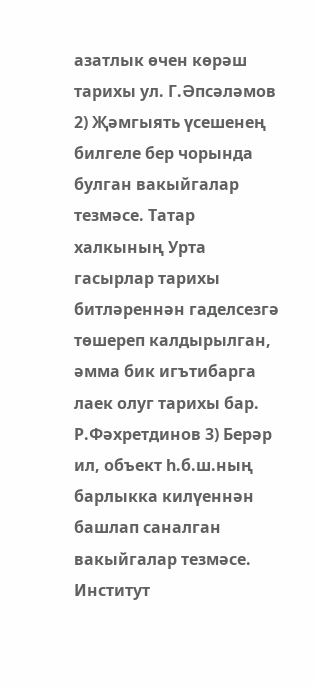азатлык өчен көрәш тарихы ул. Г.Әпсәләмов 2) Җәмгыять үсешенең билгеле бер чорында булган вакыйгалар тезмәсе. Татар халкының Урта гасырлар тарихы битләреннән гаделсезгә төшереп калдырылган, әмма бик игътибарга лаек олуг тарихы бар. Р.Фәхретдинов 3) Берәр ил, объект һ.б.ш.ның барлыкка килүеннән башлап саналган вакыйгалар тезмәсе. Институт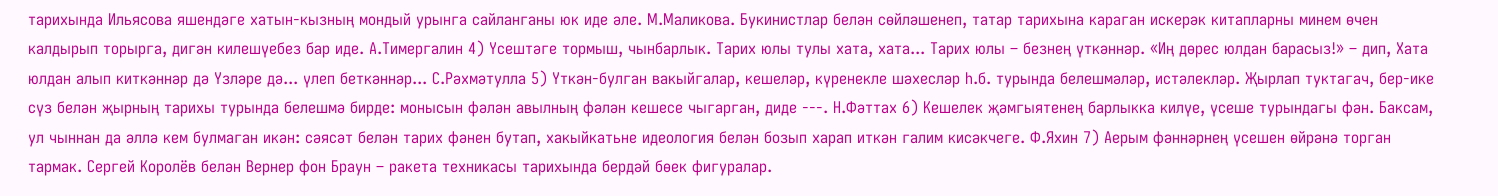тарихында Ильясова яшендәге хатын-кызның мондый урынга сайланганы юк иде әле. М.Маликова. Букинистлар белән сөйләшенеп, татар тарихына караган искерәк китапларны минем өчен калдырып торырга, дигән килешүебез бар иде. А.Тимергалин 4) Үсештәге тормыш, чынбарлык. Тарих юлы тулы хата, хата... Тарих юлы – безнең үткәннәр. «Иң дөрес юлдан барасыз!» – дип, Хата юлдан алып киткәннәр дә Үзләре дә... үлеп беткәннәр... С.Рәхмәтулла 5) Үткән-булган вакыйгалар, кешеләр, күренекле шәхесләр һ.б. турында белешмәләр, истәлекләр. Җырлап туктагач, бер-ике сүз белән җырның тарихы турында белешмә бирде: монысын фәлән авылның фәлән кешесе чыгарган, диде ---. Н.Фәттах 6) Кешелек җәмгыятенең барлыкка килүе, үсеше турындагы фән. Баксам, ул чыннан да әллә кем булмаган икән: сәясәт белән тарих фәнен бутап, хакыйкатьне идеология белән бозып харап иткән галим кисәкчеге. Ф.Яхин 7) Аерым фәннәрнең үсешен өйрәнә торган тармак. Сергей Королёв белән Вернер фон Браун – ракета техникасы тарихында бердәй бөек фигуралар.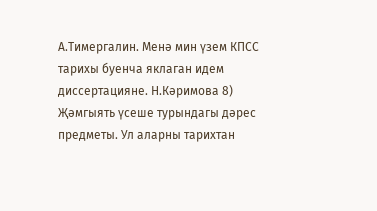А.Тимергалин. Менә мин үзем КПСС тарихы буенча яклаган идем диссертацияне. Н.Кәримова 8) Җәмгыять үсеше турындагы дәрес предметы. Ул аларны тарихтан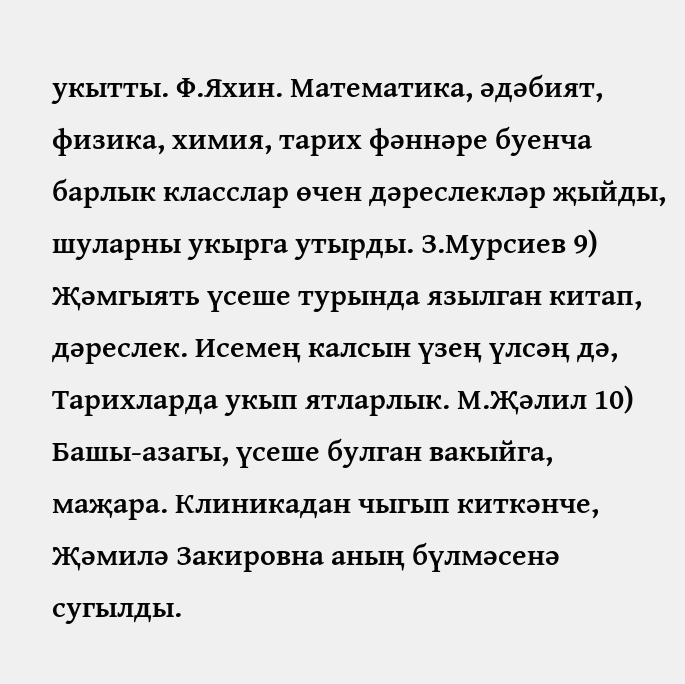укытты. Ф.Яхин. Математика, әдәбият, физика, химия, тарих фәннәре буенча барлык класслар өчен дәреслекләр җыйды, шуларны укырга утырды. З.Мурсиев 9) Җәмгыять үсеше турында язылган китап, дәреслек. Исемең калсын үзең үлсәң дә, Тарихларда укып ятларлык. М.Җәлил 10) Башы-азагы, үсеше булган вакыйга, маҗара. Клиникадан чыгып киткәнче, Җәмилә Закировна аның бүлмәсенә сугылды.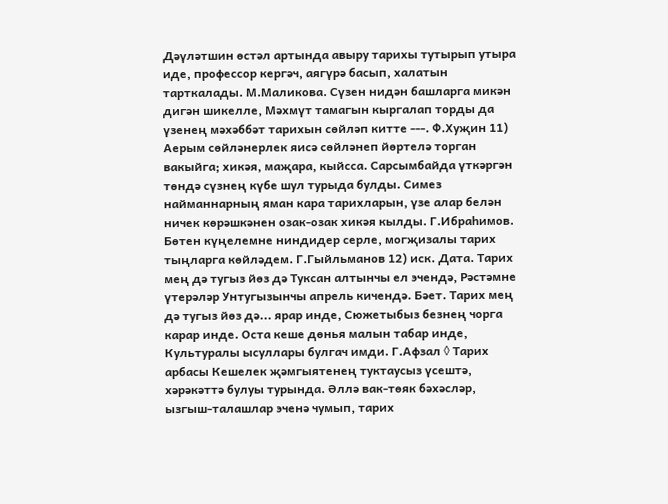Дәүләтшин өстәл артында авыру тарихы тутырып утыра иде, профессор кергәч, аягүрә басып, халатын тарткалады. М.Маликова. Сүзен нидән башларга микән дигән шикелле, Мәхмүт тамагын кыргалап торды да үзенең мәхәббәт тарихын сөйләп китте ---. Ф.Хуҗин 11) Аерым сөйләнерлек яисә сөйләнеп йөртелә торган вакыйга; хикәя, маҗара, кыйсса. Сарсымбайда үткәргән төндә сүзнең күбе шул турыда булды. Симез найманнарның яман кара тарихларын, үзе алар белән ничек көрәшкәнен озак-озак хикәя кылды. Г.Ибраһимов. Бөтен күңелемне ниндидер серле, могҗизалы тарих тыңларга көйләдем. Г.Гыйльманов 12) иск. Дата. Тарих мең дә тугыз йөз дә Туксан алтынчы ел эчендә, Рәстәмне үтерәләр Унтугызынчы апрель кичендә. Бәет. Тарих мең дә тугыз йөз дә... ярар инде, Сюжетыбыз безнең чорга карар инде. Оста кеше дөнья малын табар инде, Культуралы ысуллары булгач имди. Г.Афзал ◊ Тарих арбасы Кешелек җәмгыятенең туктаусыз үсештә, хәрәкәттә булуы турында. Әллә вак-төяк бәхәсләр, ызгыш-талашлар эченә чумып, тарих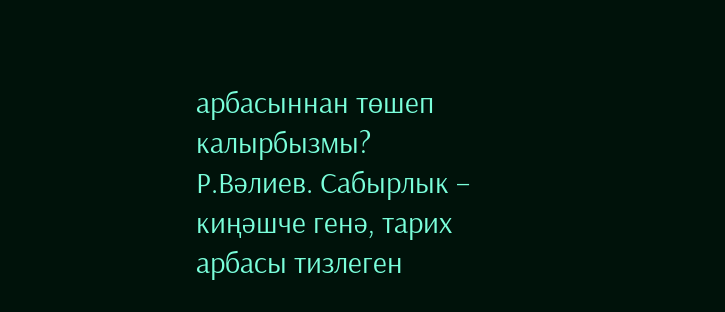арбасыннан төшеп калырбызмы? Р.Вәлиев. Сабырлык – киңәшче генә, тарих арбасы тизлеген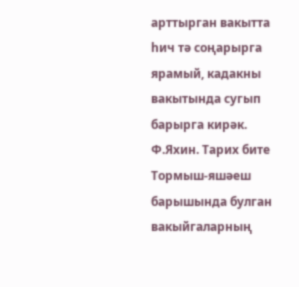арттырган вакытта һич тә соңарырга ярамый, кадакны вакытында сугып барырга кирәк. Ф.Яхин. Тарих бите Тормыш-яшәеш барышында булган вакыйгаларның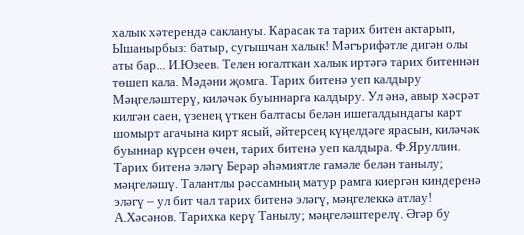халык хәтерендә саклануы. Карасак та тарих битен актарып, Ышанырбыз: батыр, сугышчан халык! Мәгърифәтле дигән олы аты бар... И.Юзеев. Телен югалткан халык иртәгә тарих битеннән төшеп кала. Мәдәни җомга. Тарих битенә уеп калдыру Мәңгеләштерү, киләчәк буыннарга калдыру. Ул әнә, авыр хәсрәт килгән саен, үзенең үткен балтасы белән ишегалдындагы карт шомырт агачына кирт ясый, әйтерсең күңелдәге ярасын, киләчәк буыннар күрсен өчен, тарих битенә уеп калдыра. Ф.Яруллин. Тарих битенә эләгү Берәр әһәмиятле гамәле белән танылу; мәңгеләшү. Талантлы рәссамның матур рамга киергән киндеренә эләгү – ул бит чал тарих битенә эләгү, мәңгелеккә атлау! А.Хәсәнов. Тарихка керү Танылу; мәңгеләштерелү. Әгәр бу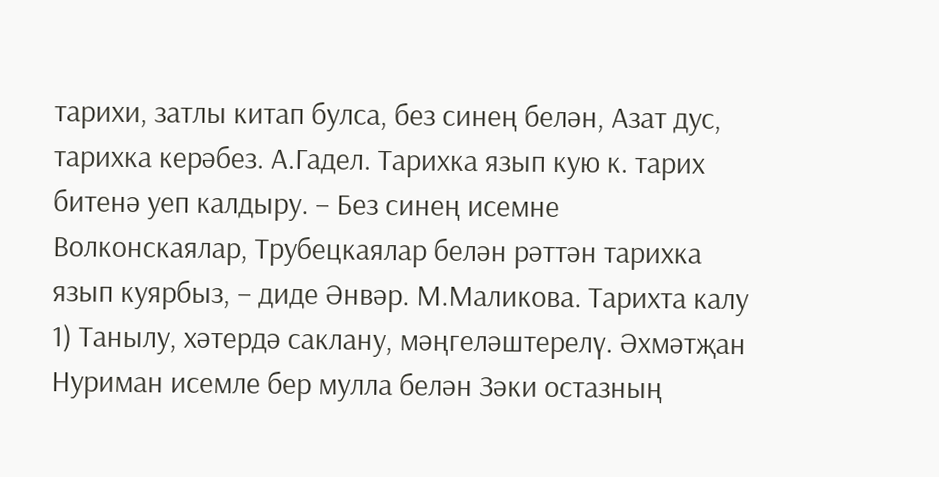тарихи, затлы китап булса, без синең белән, Азат дус, тарихка керәбез. А.Гадел. Тарихка язып кую к. тарих битенә уеп калдыру. – Без синең исемне Волконскаялар, Трубецкаялар белән рәттән тарихка язып куярбыз, – диде Әнвәр. М.Маликова. Тарихта калу 1) Танылу, хәтердә саклану, мәңгеләштерелү. Әхмәтҗан Нуриман исемле бер мулла белән Зәки остазның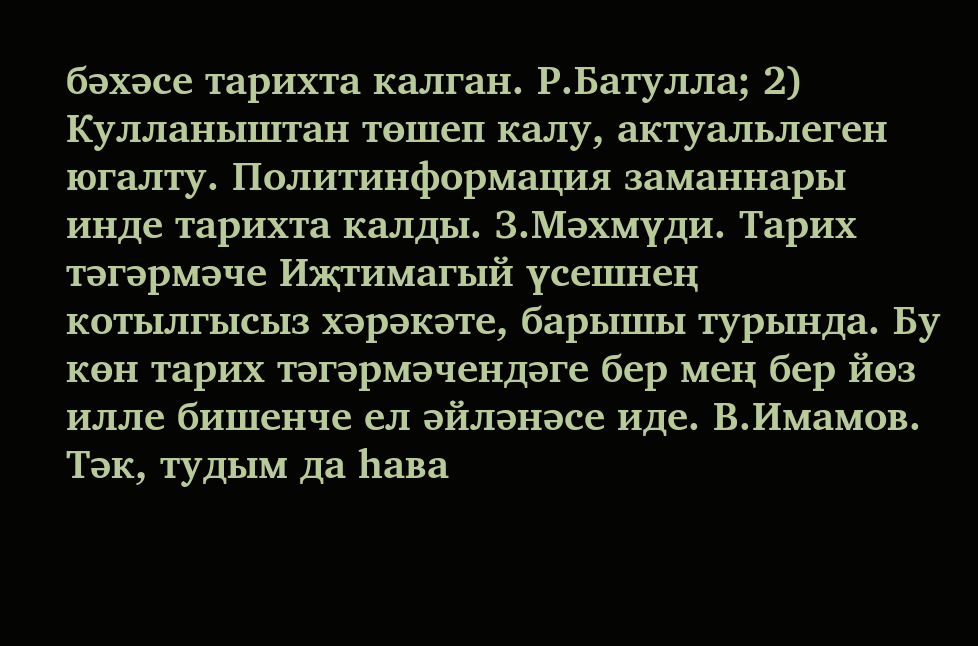бәхәсе тарихта калган. Р.Батулла; 2) Кулланыштан төшеп калу, актуальлеген югалту. Политинформация заманнары инде тарихта калды. З.Мәхмүди. Тарих тәгәрмәче Иҗтимагый үсешнең котылгысыз хәрәкәте, барышы турында. Бу көн тарих тәгәрмәчендәге бер мең бер йөз илле бишенче ел әйләнәсе иде. В.Имамов. Тәк, тудым да һава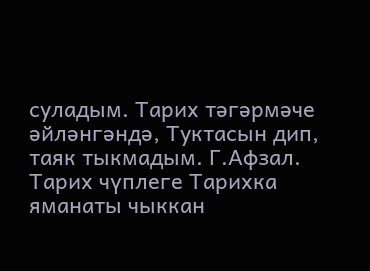суладым. Тарих тәгәрмәче әйләнгәндә, Туктасын дип, таяк тыкмадым. Г.Афзал. Тарих чүплеге Тарихка яманаты чыккан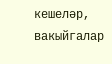кешеләр, вакыйгалар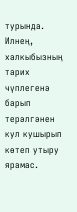турында. Илнең, халкыбызның тарих чүплегенә барып терәлгәнен кул кушырып көтеп утыру ярамас.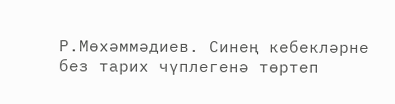Р.Мөхәммәдиев. Синең кебекләрне без тарих чүплегенә төртеп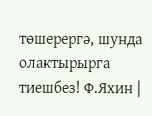төшерергә, шунда олактырырга тиешбез! Ф.Яхин |